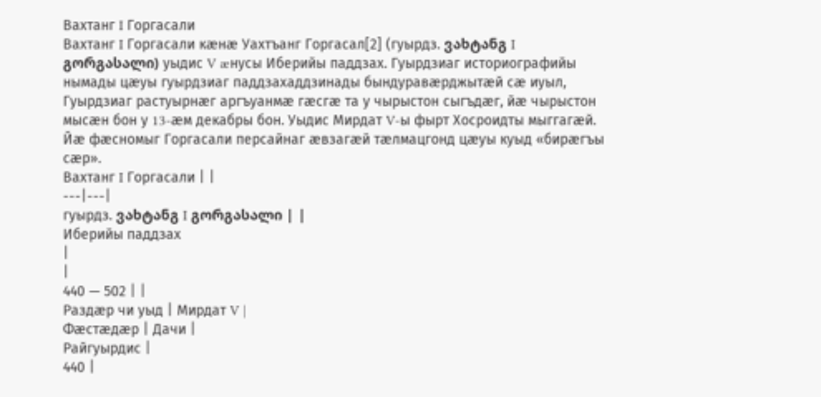Вахтанг I Горгасали
Вахтанг I Горгасали кæнæ Уахтъанг Горгасал[2] (гуырдз. ვახტანგ I გორგასალი) уыдис V æнусы Иберийы паддзах. Гуырдзиаг историографийы нымады цæуы гуырдзиаг паддзахаддзинады бындуравæрджытæй сæ иуыл, Гуырдзиаг растуырнæг аргъуанмæ гæсгæ та у чырыстон сыгъдæг, йæ чырыстон мысæн бон у 13-æм декабры бон. Уыдис Мирдат V-ы фырт Хосроидты мыггагæй. Йæ фæсномыг Горгасали персайнаг æвзагæй тæлмацгонд цæуы куыд «бирæгъы сæр».
Вахтанг I Горгасали | |
---|---|
гуырдз. ვახტანგ I გორგასალი | |
Иберийы паддзах
|
|
440 — 502 | |
Раздæр чи уыд | Мирдат V |
Фæстæдæр | Дачи |
Райгуырдис |
440 |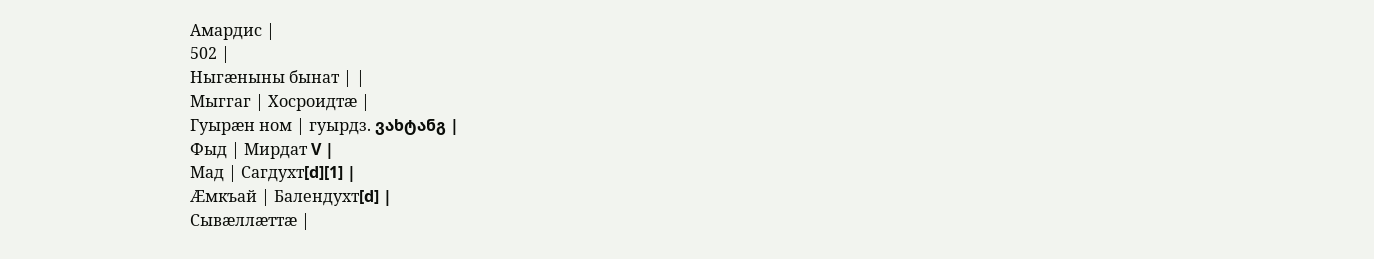Амардис |
502 |
Ныгæныны бынат | |
Мыггаг | Хосроидтæ |
Гуырæн ном | гуырдз. ვახტანგ |
Фыд | Мирдат V |
Мад | Сагдухт[d][1] |
Æмкъай | Балендухт[d] |
Сывæллæттæ |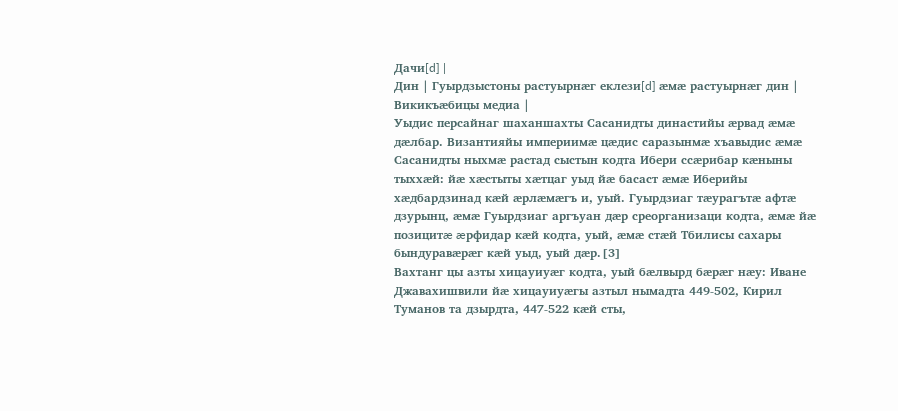Дачи[d] |
Дин | Гуырдзыстоны растуырнæг еклези[d] æмæ растуырнæг дин |
Викикъæбицы медиа |
Уыдис персайнаг шаханшахты Сасанидты династийы æрвад æмæ дæлбар. Византияйы империимæ цæдис саразынмæ хъавыдис æмæ Сасанидты ныхмæ растад сыстын кодта Ибери ссæрибар кæныны тыххæй: йæ хæстыты хæтцаг уыд йæ басаст æмæ Иберийы хæдбардзинад кæй æрлæмæгъ и, уый. Гуырдзиаг тæурагътæ афтæ дзурынц, æмæ Гуырдзиаг аргъуан дæр среорганизаци кодта, æмæ йæ позицитæ æрфидар кæй кодта, уый, æмæ стæй Тбилисы сахары бындуравæрæг кæй уыд, уый дæр.[3]
Вахтанг цы азты хицауиуæг кодта, уый бæлвырд бæрæг нæу: Иване Джавахишвили йæ хицауиуæгы азтыл нымадта 449-502, Кирил Туманов та дзырдта, 447-522 кæй сты,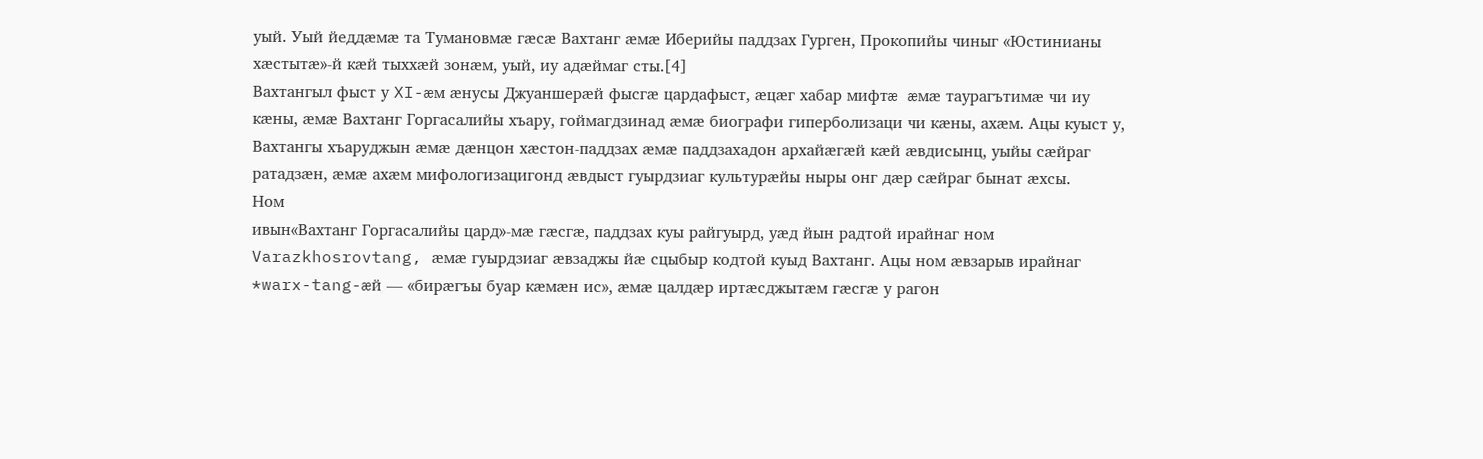уый. Уый йеддæмæ та Тумановмæ гæсæ Вахтанг æмæ Иберийы паддзах Гурген, Прокопийы чиныг «Юстинианы хæстытæ»-й кæй тыххæй зонæм, уый, иу адæймаг сты.[4]
Вахтангыл фыст у XI-æм æнусы Джуаншерæй фысгæ цардафыст, æцæг хабар мифтæ æмæ таурагътимæ чи иу кæны, æмæ Вахтанг Горгасалийы хъару, гоймагдзинад æмæ биографи гиперболизаци чи кæны, ахæм. Ацы куыст у, Вахтангы хъаруджын æмæ дæнцон хæстон-паддзах æмæ паддзахадон архайæгæй кæй æвдисынц, уыйы сæйраг ратадзæн, æмæ ахæм мифологизацигонд æвдыст гуырдзиаг культурæйы ныры онг дæр сæйраг бынат æхсы.
Ном
ивын«Вахтанг Горгасалийы цард»-мæ гæсгæ, паддзах куы райгуырд, уæд йын радтой ирайнаг ном Varazkhosrovtang, æмæ гуырдзиаг æвзаджы йæ сцыбыр кодтой куыд Вахтанг. Ацы ном æвзарыв ирайнаг *warx-tang-æй — «бирæгъы буар кæмæн ис», æмæ цалдæр иртæсджытæм гæсгæ у рагон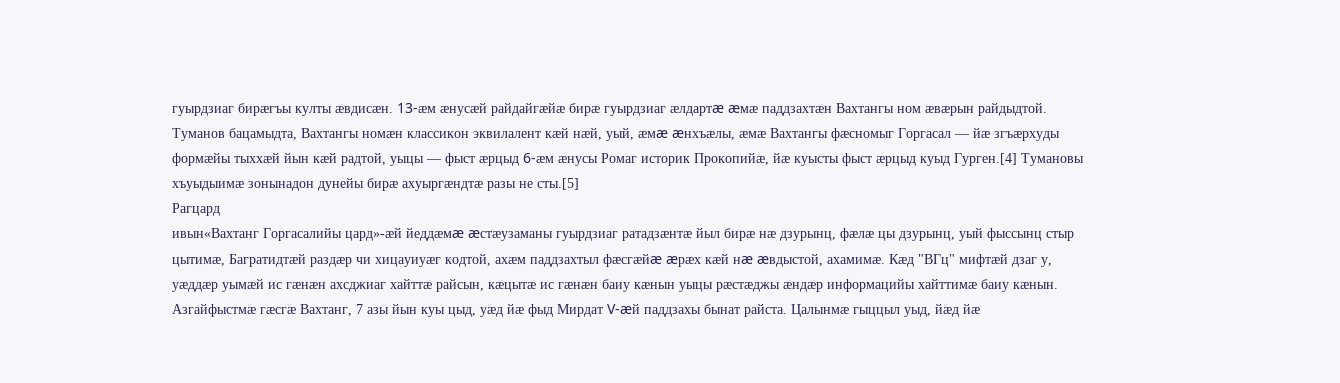гуырдзиаг бирæгъы култы æвдисæн. 13-æм æнусæй райдайгæйæ бирæ гуырдзиаг æлдартæ æмæ паддзахтæн Вахтангы ном æвæрын райдыдтой. Туманов бацамыдта, Вахтангы номæн классикон эквилалент кæй нæй, уый, æмæ æнхъæлы, æмæ Вахтангы фæсномыг Горгасал — йæ згъæрхуды формæйы тыххæй йын кæй радтой, уыцы — фыст æрцыд 6-æм æнусы Ромаг историк Прокопийæ, йæ куысты фыст æрцыд куыд Гурген.[4] Тумановы хъуыдыимæ зонынадон дунейы бирæ ахуыргæндтæ разы не сты.[5]
Рагцард
ивын«Вахтанг Горгасалийы цард»-æй йеддæмæ æстæузаманы гуырдзиаг ратадзæнтæ йыл бирæ нæ дзурынц, фæлæ цы дзурынц, уый фыссынц стыр цытимæ, Багратидтæй раздæр чи хицауиуæг кодтой, ахæм паддзахтыл фæсгæйæ æрæх кæй нæ æвдыстой, ахамимæ. Кæд "ВГц" мифтæй дзаг у, уæддæр уымæй ис гæнæн ахсджиаг хайттæ райсын, кæцытæ ис гæнæн баиу кæнын уыцы рæстæджы æндæр информацийы хайттимæ баиу кæнын.
Азгайфыстмæ гæсгæ Вахтанг, 7 азы йын куы цыд, уæд йæ фыд Мирдат V-æй паддзахы бынат райста. Цалынмæ гыццыл уыд, йæд йæ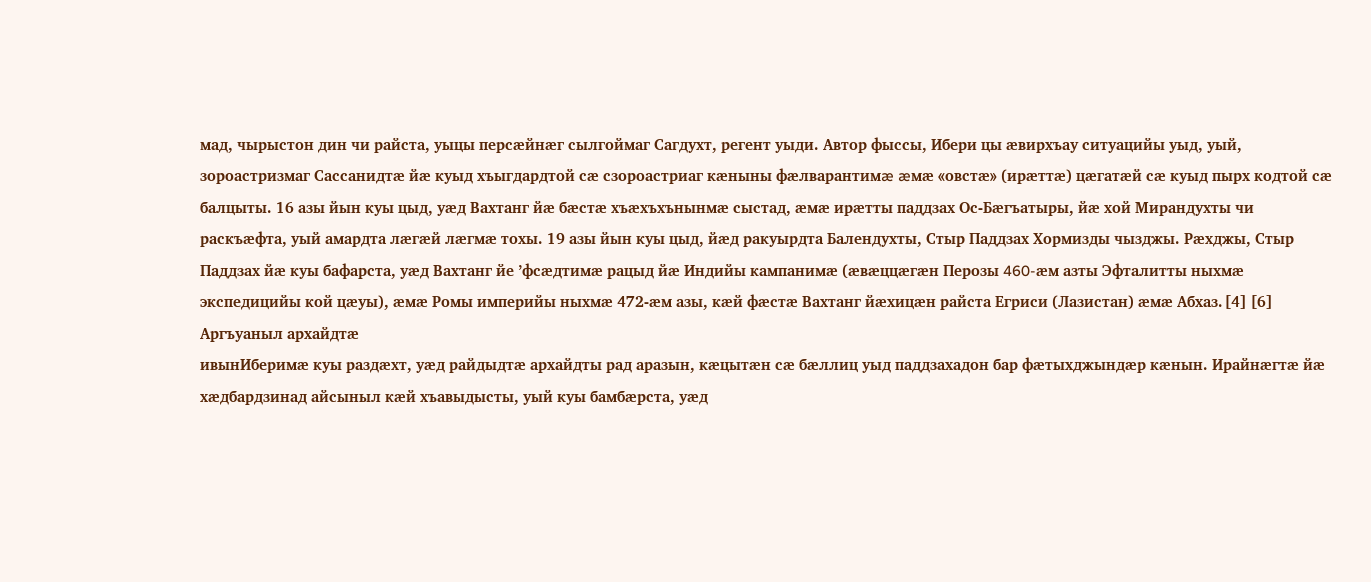мад, чырыстон дин чи райста, уыцы персæйнæг сылгоймаг Сагдухт, регент уыди. Автор фыссы, Ибери цы æвирхъау ситуацийы уыд, уый, зороастризмаг Сассанидтæ йæ куыд хъыгдардтой сæ сзороастриаг кæныны фæлварантимæ æмæ «овстæ» (ирæттæ) цæгатæй сæ куыд пырх кодтой сæ балцыты. 16 азы йын куы цыд, уæд Вахтанг йæ бæстæ хъæхъхънынмæ сыстад, æмæ ирæтты паддзах Ос-Бæгъатыры, йæ хой Мирандухты чи раскъæфта, уый амардта лæгæй лæгмæ тохы. 19 азы йын куы цыд, йæд ракуырдта Балендухты, Стыр Паддзах Хормизды чызджы. Рæхджы, Стыр Паддзах йæ куы бафарста, уæд Вахтанг йе ’фсæдтимæ рацыд йæ Индийы кампанимæ (æвæццæгæн Перозы 460-æм азты Эфталитты ныхмæ экспедицийы кой цæуы), æмæ Ромы империйы ныхмæ 472-æм азы, кæй фæстæ Вахтанг йæхицæн райста Егриси (Лазистан) æмæ Абхаз.[4][6]
Аргъуаныл архайдтæ
ивынИберимæ куы раздæхт, уæд райдыдтæ архайдты рад аразын, кæцытæн сæ бæллиц уыд паддзахадон бар фæтыхджындæр кæнын. Ирайнæгтæ йæ хæдбардзинад айсыныл кæй хъавыдысты, уый куы бамбæрста, уæд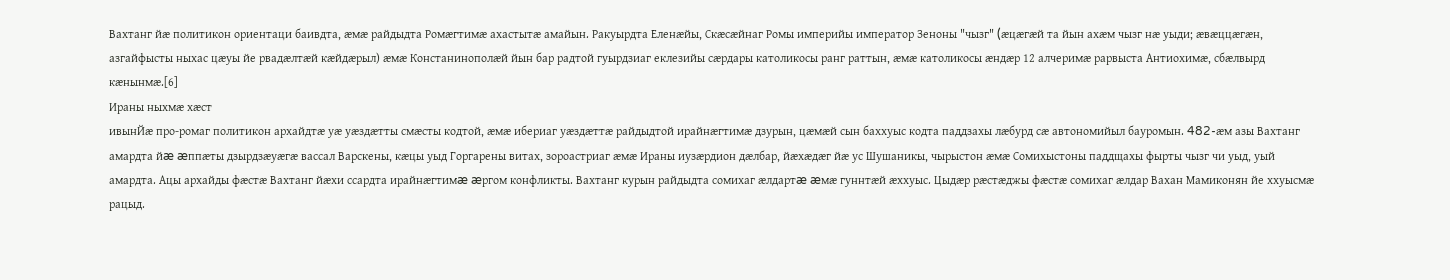Вахтанг йæ политикон ориентаци баивдта, æмæ райдыдта Ромæгтимæ ахастытæ амайын. Ракуырдта Еленæйы, Скæсæйнаг Ромы империйы император Зеноны "чызг" (æцæгæй та йын ахæм чызг нæ уыди; æвæццæгæн, азгайфысты ныхас цæуы йе рвадæлтæй кæйдæрыл) æмæ Констанинополæй йын бар радтой гуырдзиаг еклезийы сæрдары католикосы ранг раттын, æмæ католикосы æндæр 12 алчеримæ рарвыста Антиохимæ, сбæлвырд кæнынмæ.[6]
Ираны ныхмæ хæст
ивынЙæ про-ромаг политикон архайдтæ уæ уæздæтты смæсты кодтой, æмæ ибериаг уæздæттæ райдыдтой ирайнæгтимæ дзурын, цæмæй сын баххуыс кодта паддзахы лæбурд сæ автономийыл бауромын. 482-æм азы Вахтанг амардта йæ æппæты дзырдзæуæгæ вассал Варскены, кæцы уыд Горгарены витах, зороастриаг æмæ Ираны иузæрдион дæлбар, йæхæдæг йæ ус Шушаникы, чырыстон æмæ Сомихыстоны паддщахы фырты чызг чи уыд, уый амардта. Ацы архайды фæстæ Вахтанг йæхи ссардта ирайнæгтимæ æргом конфликты. Вахтанг курын райдыдта сомихаг æлдартæ æмæ гуннтæй æххуыс. Цыдæр рæстæджы фæстæ сомихаг æлдар Вахан Мамиконян йе ххуысмæ рацыд.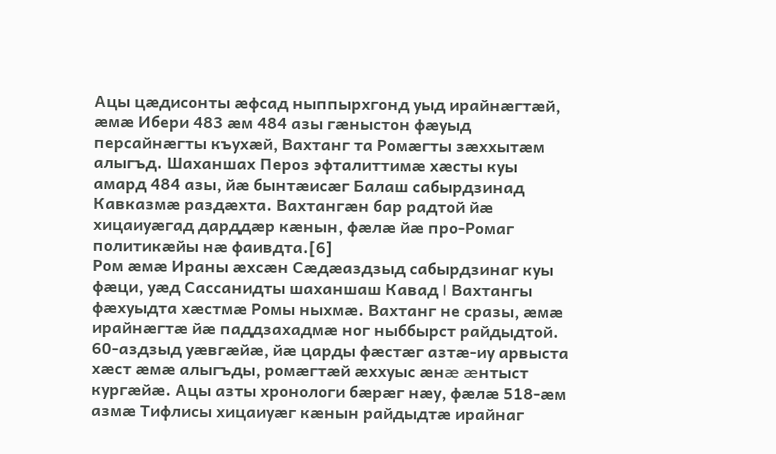Ацы цæдисонты æфсад ныппырхгонд уыд ирайнæгтæй, æмæ Ибери 483 æм 484 азы гæныстон фæуыд персайнæгты къухæй, Вахтанг та Ромæгты зæххытæм алыгъд. Шаханшах Пероз эфталиттимæ хæсты куы амард 484 азы, йæ бынтæисæг Балаш сабырдзинад Кавказмæ раздæхта. Вахтангæн бар радтой йæ хицаиуæгад дарддæр кæнын, фæлæ йæ про-Ромаг политикæйы нæ фаивдта.[6]
Ром æмæ Ираны æхсæн Сæдæаздзыд сабырдзинаг куы фæци, уæд Сассанидты шаханшаш Кавад I Вахтангы фæхуыдта хæстмæ Ромы ныхмæ. Вахтанг не сразы, æмæ ирайнæгтæ йæ паддзахадмæ ног ныббырст райдыдтой. 60-аздзыд уæвгæйæ, йæ царды фæстæг азтæ-иу арвыста хæст æмæ алыгъды, ромæгтæй æххуыс æнæ æнтыст кургæйæ. Ацы азты хронологи бæрæг нæу, фæлæ 518-æм азмæ Тифлисы хицаиуæг кæнын райдыдтæ ирайнаг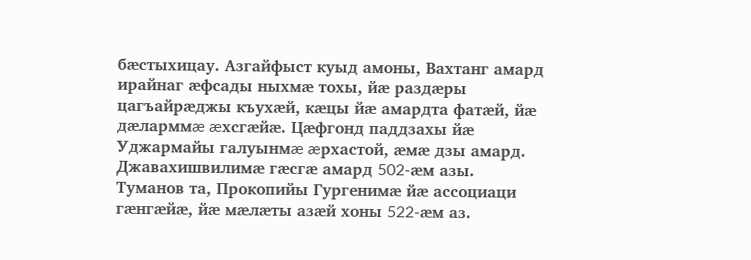бæстыхицау. Азгайфыст куыд амоны, Вахтанг амард ирайнаг æфсады ныхмæ тохы, йæ раздæры цагъайрæджы къухæй, кæцы йæ амардта фатæй, йæ дæларммæ æхсгæйæ. Цæфгонд паддзахы йæ Уджармайы галуынмæ æрхастой, æмæ дзы амард. Джавахишвилимæ гæсгæ амард 502-æм азы. Туманов та, Прокопийы Гургенимæ йæ ассоциаци гæнгæйæ, йæ мæлæты азæй хоны 522-æм аз.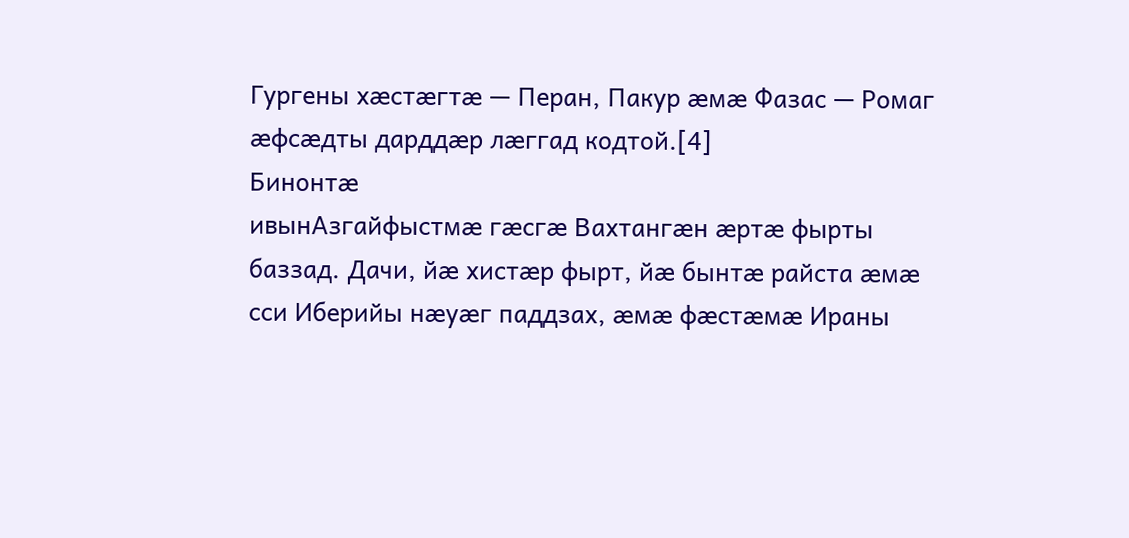Гургены хæстæгтæ — Перан, Пакур æмæ Фазас — Ромаг æфсæдты дарддæр лæггад кодтой.[4]
Бинонтæ
ивынАзгайфыстмæ гæсгæ Вахтангæн æртæ фырты баззад. Дачи, йæ хистæр фырт, йæ бынтæ райста æмæ сси Иберийы нæуæг паддзах, æмæ фæстæмæ Ираны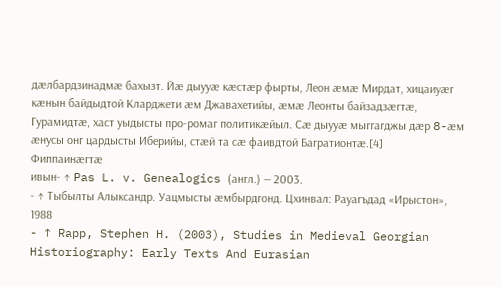дæлбардзинадмæ бахызт. Йæ дыууæ кæстæр фырты, Леон æмæ Мирдат, хицаиуæг кæнын байдыдтой Кларджети æм Джавахетийы, æмæ Леонты байзадзæгтæ, Гурамидтæ, хаст уыдысты про-ромаг политикæйыл. Сæ дыууæ мыггагджы дæр 8-æм æнусы онг цардысты Иберийы, стæй та сæ фаивдтой Багратионтæ.[4]
Фиппаинæгтæ
ивын- ↑ Pas L. v. Genealogics (англ.) — 2003.
- ↑ Тыбылты Алыксандр. Уацмысты æмбырдгонд. Цхинвал: Рауагъдад «Ирыстон», 1988
- ↑ Rapp, Stephen H. (2003), Studies in Medieval Georgian Historiography: Early Texts And Eurasian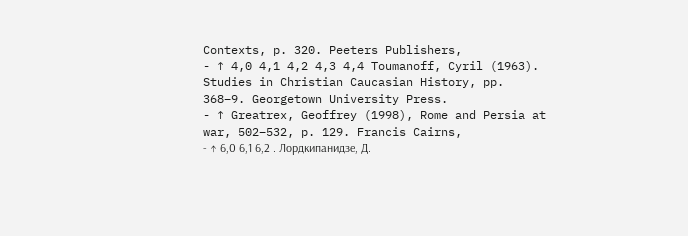Contexts, p. 320. Peeters Publishers,
- ↑ 4,0 4,1 4,2 4,3 4,4 Toumanoff, Cyril (1963). Studies in Christian Caucasian History, pp. 368–9. Georgetown University Press.
- ↑ Greatrex, Geoffrey (1998), Rome and Persia at war, 502–532, p. 129. Francis Cairns,
- ↑ 6,0 6,1 6,2 . Лордкипанидзе, Д.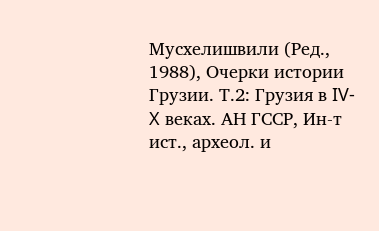Мусхелишвили (Ред., 1988), Очерки истории Грузии. Т.2: Грузия в IV-X веках. АН ГССР, Ин-т ист., археол. и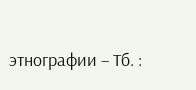этнографии – Тб. :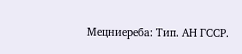Мецниереба: Тип. АН ГССР.